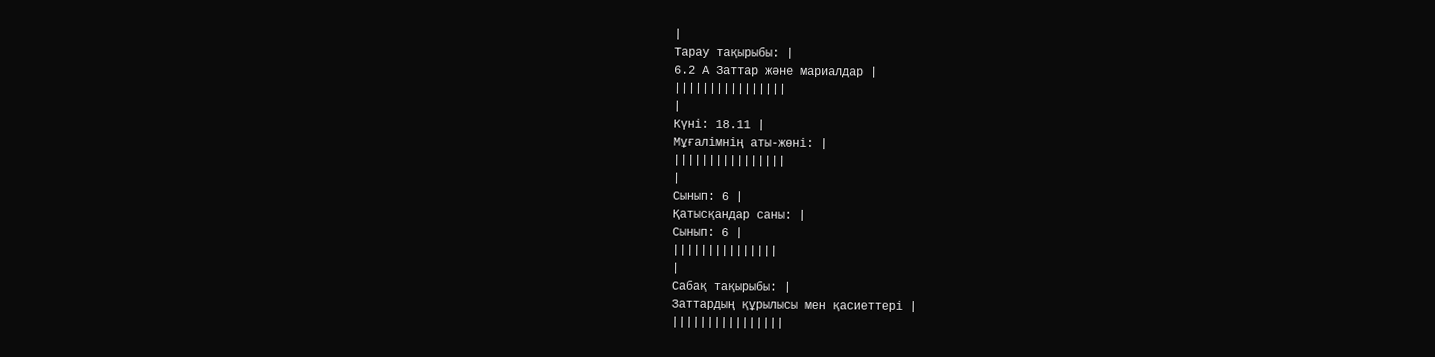|
Тарау тақырыбы: |
6.2 А Заттар және мариалдар |
||||||||||||||||
|
Күні: 18.11 |
Мұғалімнің аты-жөні: |
||||||||||||||||
|
Сынып: 6 |
Қатысқандар саны: |
Сынып: 6 |
|||||||||||||||
|
Сабақ тақырыбы: |
Заттардың құрылысы мен қасиеттері |
||||||||||||||||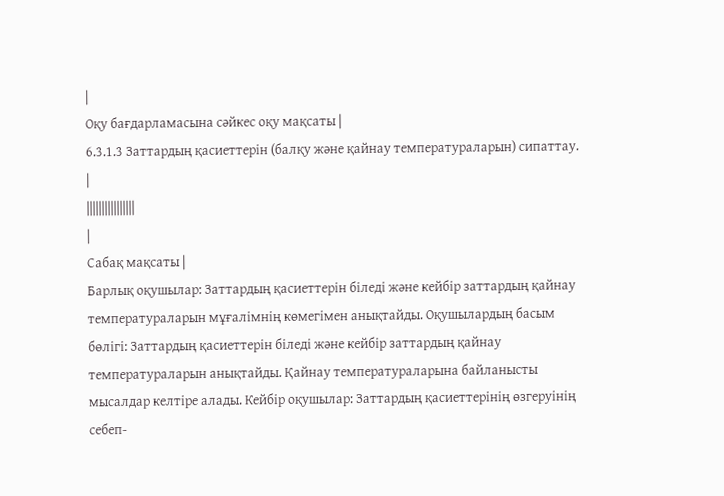|
Оқу бағдарламасына сәйкес оқу мақсаты |
6.3.1.3 Заттардың қасиеттерін (балқу және қайнау температураларын) сипаттау. |
||||||||||||||||
|
Сабақ мақсаты |
Барлық оқушылар: Заттардың қасиеттерін біледі және кейбір заттардың қайнау температураларын мұғалімнің көмегімен анықтайды. Оқушылардың басым бөлігі: Заттардың қасиеттерін біледі және кейбір заттардың қайнау температураларын анықтайды. Қайнау температураларына байланысты мысалдар келтіре алады. Кейбір оқушылар: Заттардың қасиеттерінің өзгеруінің себеп-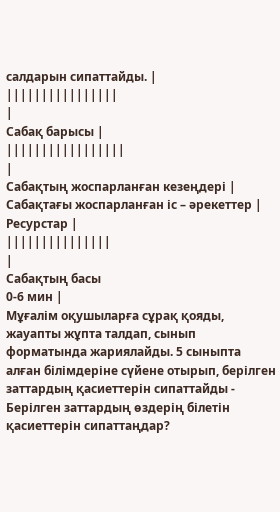салдарын сипаттайды. |
||||||||||||||||
|
Сабақ барысы |
|||||||||||||||||
|
Сабақтың жоспарланған кезеңдері |
Сабақтағы жоспарланған іс – әрекеттер |
Ресурстар |
|||||||||||||||
|
Сабақтың басы
0-6 мин |
Мұғалім оқушыларға сұрақ қояды, жауапты жұпта талдап, сынып форматында жариялайды. 5 сыныпта алған білімдеріне сүйене отырып, берілген заттардың қасиеттерін сипаттайды - Берілген заттардың өздерің білетін қасиеттерін сипаттаңдар?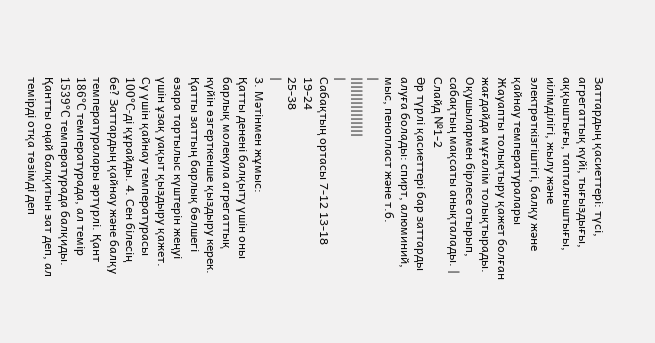Заттардың қасиеттері: түсі, агрегаттық күйі, тығыздығы, аққыштығы, тапталғыштығы, иілімділігі, жылу және электрөткізгіштігі, балқу және қайнау температуралары Жауапты толықтыру қажет болған жағдайда мұғалім толықтырады.
Оқушылармен бірлесе отырып, сабақтың мақсаты анықталады. |
Слайд №1-2
Әр түрлі қасиеттері бар заттарды алуға болады: спирт, алюминий, мыс, пенопласт және т.б.
|
|||||||||||||||
|
Сабақтың ортасы 7-12 13-18
19-24
25-38
|
3. Мәтінмен жұмыс:
Қатты денені балқыту үшін оны барлық молекула агрегаттық күйін өзгерткенше қыздыру керек. Қатты заттың барлық бөлшегі өзара тартылыс күштерін жеңуі үшін ұзақ уақыт қыздыру қажет.
Су үшін қайнау температурасы 100°C-ді құрайды. 4. Сен білесің бе? Заттардың қайнау және балқу температуралары әртүрлі. Қант 186°C температурада, ал темір 1539°C температурада балқиды. Қантты оңай балқитын зат деп, ал темірді отқа төзімді деп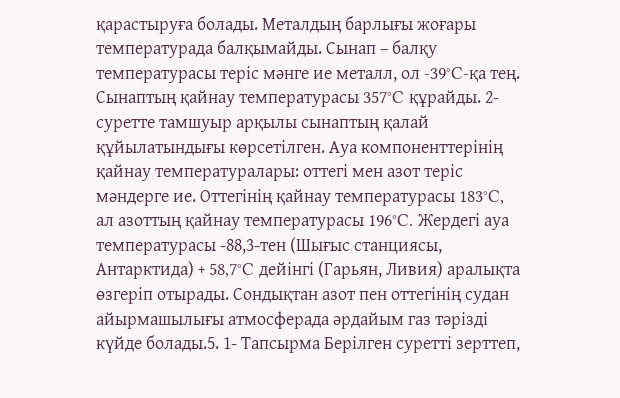қарастыруға болады. Металдың барлығы жоғары температурада балқымайды. Сынап – балқу температурасы теріс мәнге ие металл, ол -39°C-қа тең. Сынаптың қайнау температурасы 357°C құрайды. 2-суретте тамшуыр арқылы сынаптың қалай құйылатындығы көрсетілген. Ауа компоненттерінің қайнау температуралары: оттегі мен азот теріс мәндерге ие. Оттегінің қайнау температурасы 183°C, ал азоттың қайнау температурасы 196°C. Жердегі ауа температурасы -88,3-тен (Шығыс станциясы, Антарктида) + 58,7°C дейінгі (Гарьян, Ливия) аралықта өзгеріп отырады. Сондықтан азот пен оттегінің судан айырмашылығы атмосферада әрдайым газ тәрізді күйде болады.5. 1- Тапсырма Берілген суретті зерттеп,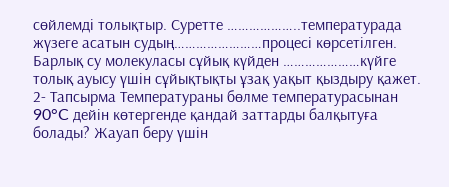сөйлемді толықтыр. Суретте ………………..температурада жүзеге асатын судың……………………процесі көрсетілген. Барлық су молекуласы сұйық күйден …………………күйге толық ауысу үшін сұйықтықты ұзақ уақыт қыздыру қажет.
2- Тапсырма Температураны бөлме температурасынан 90°C дейін көтергенде қандай заттарды балқытуға болады? Жауап беру үшін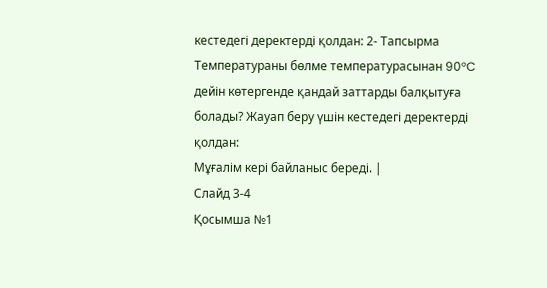кестедегі деректерді қолдан: 2- Тапсырма Температураны бөлме температурасынан 90°C дейін көтергенде қандай заттарды балқытуға болады? Жауап беру үшін кестедегі деректерді қолдан:
Мұғалім кері байланыс береді. |
Слайд 3-4
Қосымша №1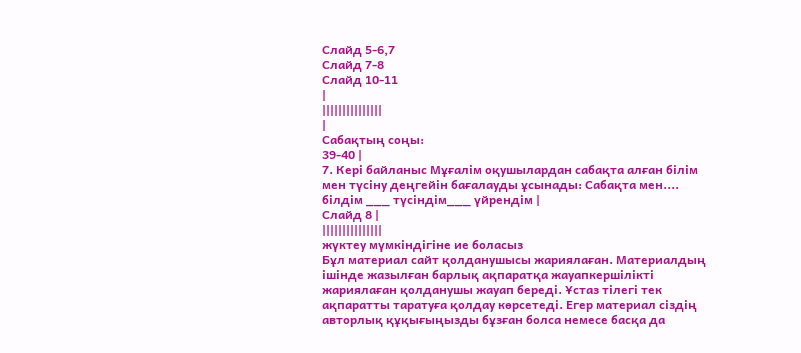Слайд 5-6,7
Слайд 7-8
Слайд 10-11
|
|||||||||||||||
|
Сабақтың соңы:
39-40 |
7. Кері байланыс Мұғалім оқушылардан сабақта алған білім мен түсіну деңгейін бағалауды ұсынады: Сабақта мен.... білдім ___ түсіндім___ үйрендім |
Слайд 8 |
|||||||||||||||
жүктеу мүмкіндігіне ие боласыз
Бұл материал сайт қолданушысы жариялаған. Материалдың ішінде жазылған барлық ақпаратқа жауапкершілікті жариялаған қолданушы жауап береді. Ұстаз тілегі тек ақпаратты таратуға қолдау көрсетеді. Егер материал сіздің авторлық құқығыңызды бұзған болса немесе басқа да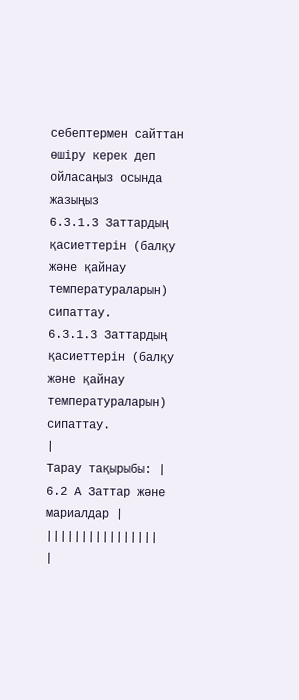себептермен сайттан өшіру керек деп ойласаңыз осында жазыңыз
6.3.1.3 Заттардың қасиеттерін (балқу және қайнау температураларын) сипаттау.
6.3.1.3 Заттардың қасиеттерін (балқу және қайнау температураларын) сипаттау.
|
Тарау тақырыбы: |
6.2 А Заттар және мариалдар |
||||||||||||||||
|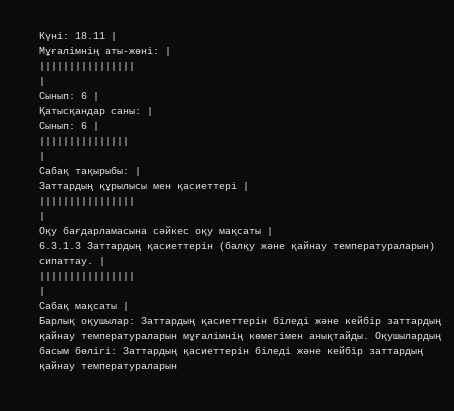Күні: 18.11 |
Мұғалімнің аты-жөні: |
||||||||||||||||
|
Сынып: 6 |
Қатысқандар саны: |
Сынып: 6 |
|||||||||||||||
|
Сабақ тақырыбы: |
Заттардың құрылысы мен қасиеттері |
||||||||||||||||
|
Оқу бағдарламасына сәйкес оқу мақсаты |
6.3.1.3 Заттардың қасиеттерін (балқу және қайнау температураларын) сипаттау. |
||||||||||||||||
|
Сабақ мақсаты |
Барлық оқушылар: Заттардың қасиеттерін біледі және кейбір заттардың қайнау температураларын мұғалімнің көмегімен анықтайды. Оқушылардың басым бөлігі: Заттардың қасиеттерін біледі және кейбір заттардың қайнау температураларын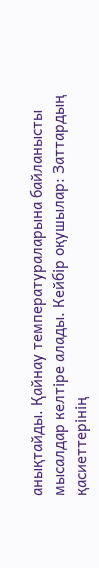анықтайды. Қайнау температураларына байланысты мысалдар келтіре алады. Кейбір оқушылар: Заттардың қасиеттерінің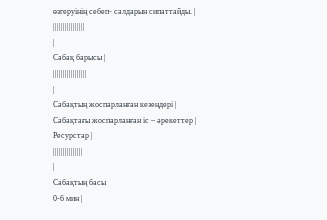өзгеруінің себеп- салдарын сипаттайды. |
||||||||||||||||
|
Сабақ барысы |
|||||||||||||||||
|
Сабақтың жоспарланған кезеңдері |
Сабақтағы жоспарланған іс – әрекеттер |
Ресурстар |
|||||||||||||||
|
Сабақтың басы
0-6 мин |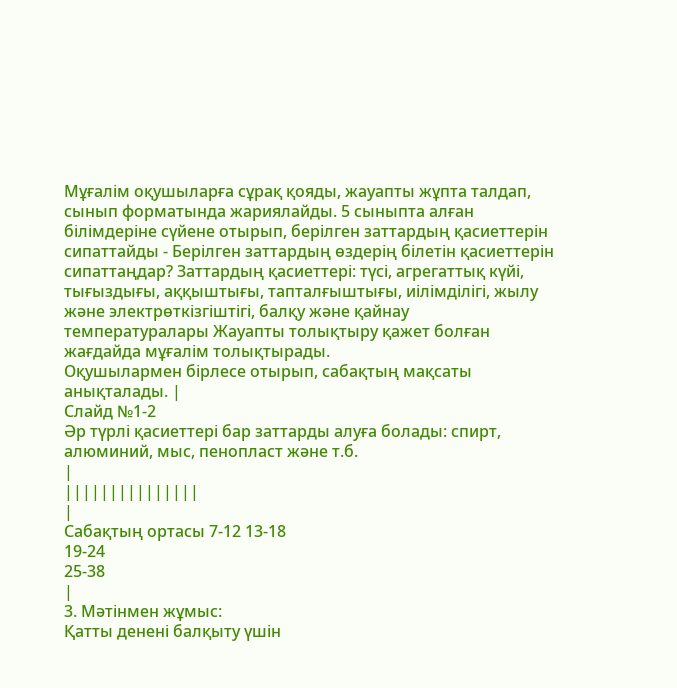Мұғалім оқушыларға сұрақ қояды, жауапты жұпта талдап, сынып форматында жариялайды. 5 сыныпта алған білімдеріне сүйене отырып, берілген заттардың қасиеттерін сипаттайды - Берілген заттардың өздерің білетін қасиеттерін сипаттаңдар? Заттардың қасиеттері: түсі, агрегаттық күйі, тығыздығы, аққыштығы, тапталғыштығы, иілімділігі, жылу және электрөткізгіштігі, балқу және қайнау температуралары Жауапты толықтыру қажет болған жағдайда мұғалім толықтырады.
Оқушылармен бірлесе отырып, сабақтың мақсаты анықталады. |
Слайд №1-2
Әр түрлі қасиеттері бар заттарды алуға болады: спирт, алюминий, мыс, пенопласт және т.б.
|
|||||||||||||||
|
Сабақтың ортасы 7-12 13-18
19-24
25-38
|
3. Мәтінмен жұмыс:
Қатты денені балқыту үшін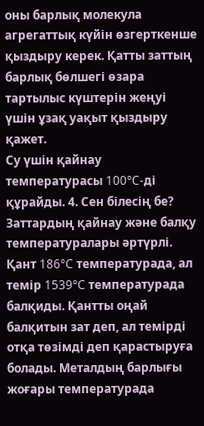оны барлық молекула агрегаттық күйін өзгерткенше қыздыру керек. Қатты заттың барлық бөлшегі өзара тартылыс күштерін жеңуі үшін ұзақ уақыт қыздыру қажет.
Су үшін қайнау температурасы 100°C-ді құрайды. 4. Сен білесің бе? Заттардың қайнау және балқу температуралары әртүрлі. Қант 186°C температурада, ал темір 1539°C температурада балқиды. Қантты оңай балқитын зат деп, ал темірді отқа төзімді деп қарастыруға болады. Металдың барлығы жоғары температурада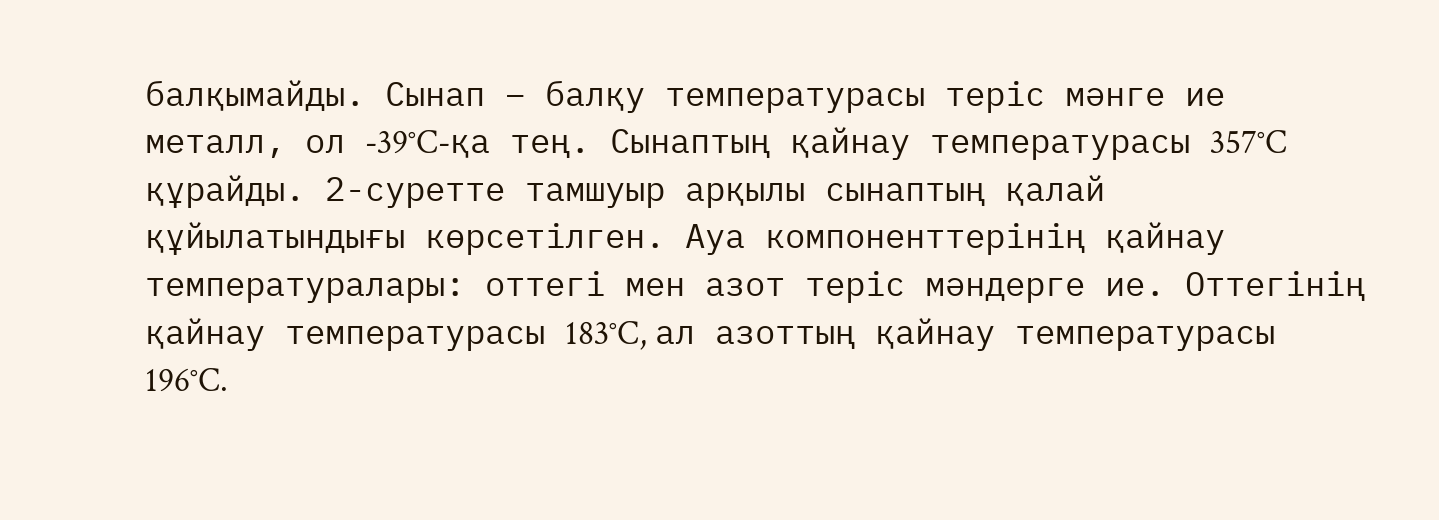балқымайды. Сынап – балқу температурасы теріс мәнге ие металл, ол -39°C-қа тең. Сынаптың қайнау температурасы 357°C құрайды. 2-суретте тамшуыр арқылы сынаптың қалай құйылатындығы көрсетілген. Ауа компоненттерінің қайнау температуралары: оттегі мен азот теріс мәндерге ие. Оттегінің қайнау температурасы 183°C, ал азоттың қайнау температурасы 196°C.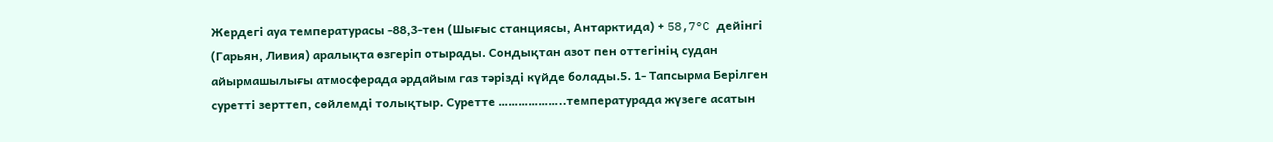Жердегі ауа температурасы -88,3-тен (Шығыс станциясы, Антарктида) + 58,7°C дейінгі (Гарьян, Ливия) аралықта өзгеріп отырады. Сондықтан азот пен оттегінің судан айырмашылығы атмосферада әрдайым газ тәрізді күйде болады.5. 1- Тапсырма Берілген суретті зерттеп, сөйлемді толықтыр. Суретте ………………..температурада жүзеге асатын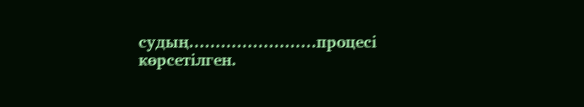судың……………………процесі көрсетілген.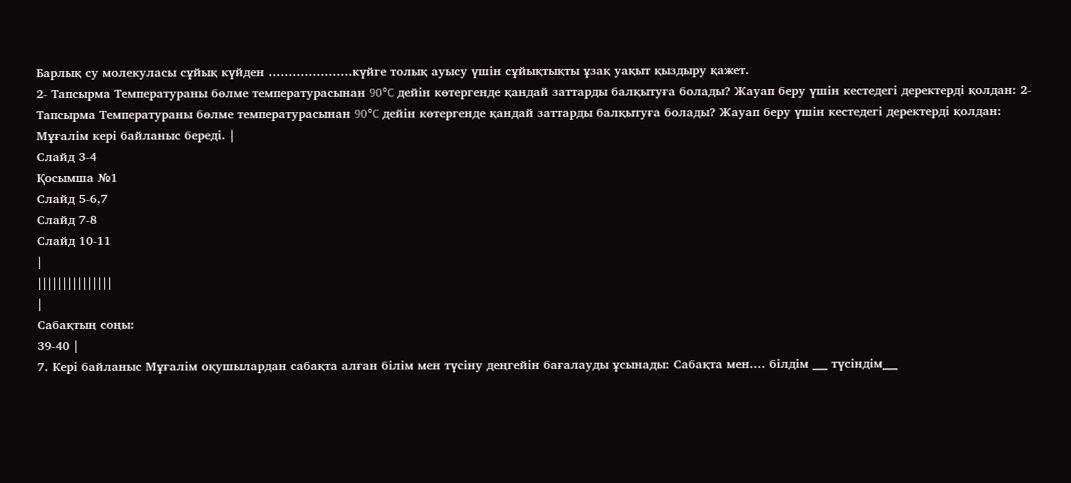Барлық су молекуласы сұйық күйден …………………күйге толық ауысу үшін сұйықтықты ұзақ уақыт қыздыру қажет.
2- Тапсырма Температураны бөлме температурасынан 90°C дейін көтергенде қандай заттарды балқытуға болады? Жауап беру үшін кестедегі деректерді қолдан: 2- Тапсырма Температураны бөлме температурасынан 90°C дейін көтергенде қандай заттарды балқытуға болады? Жауап беру үшін кестедегі деректерді қолдан:
Мұғалім кері байланыс береді. |
Слайд 3-4
Қосымша №1
Слайд 5-6,7
Слайд 7-8
Слайд 10-11
|
|||||||||||||||
|
Сабақтың соңы:
39-40 |
7. Кері байланыс Мұғалім оқушылардан сабақта алған білім мен түсіну деңгейін бағалауды ұсынады: Сабақта мен.... білдім ___ түсіндім___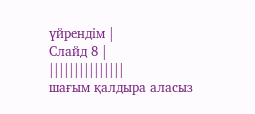үйрендім |
Слайд 8 |
|||||||||||||||
шағым қалдыра аласыз